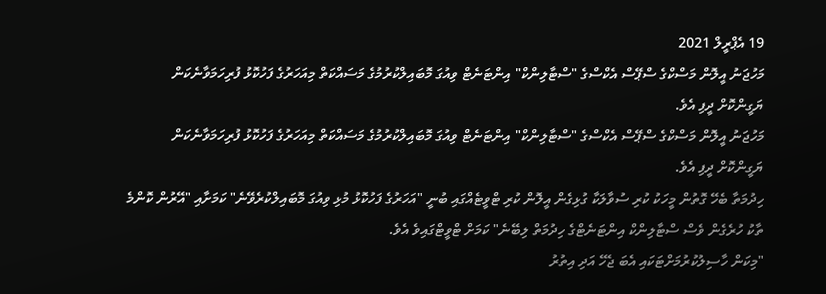19 އެޕްރީލް 2021
މަހުޖަނު އީލޮން މަސްކްގެ ސްޕޭސް އެކްސްގެ "ސްޓާލިންކް" އިންޓަނެޓް ވިއުގަ މޮބައިލްކުރުމުގެ މަސައްކަތް މިއަހަރުގެ ފަހުކޮޅު ފުރިހަމަވާނެކަން ޔަގީންކޮށް ދީފި އެވެ.
މަހުޖަނު އީލޮން މަސްކްގެ ސްޕޭސް އެކްސްގެ "ސްޓާލިންކް" އިންޓަނެޓް ވިއުގަ މޮބައިލްކުރުމުގެ މަސައްކަތް މިއަހަރުގެ ފަހުކޮޅު ފުރިހަމަވާނެކަން ޔަގީންކޮށް ދީފި އެވެ.
ހިދުމަތާ ބެހޭ ގޮތުން މީހަކު ކުރި ސުވާލަކާ ގުޅިގެން އީލޮން ކުރި ޓްވީޓެއްގައި ބުނީ "އަހަރުގެ ފަހުކޮޅު މުޅި ވިއުގަ މޮބައިލްކުރެވޭނެ" ކަމަށާއި "އޭރުން ކޮންމެ ތާކު ހުރެގެން ވެސް ސްޓާލިންކް އިންޓަނެޓްގެ ހިދުމަތް ލިބޭނެ" ކަމަށް ޓްވީޓްގައިވެ އެވެ.
"މިކަން ހާސިލުކުރުމަށްޓަކައި އެބަ ޖެހޭ އަދި އިތުރު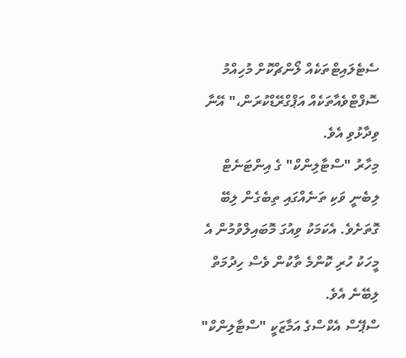ސެޓެލައިޓްތަކެއް ލޯންޗްކޮށް މުހިއްމު ސޮފްޓްވެއާތަކެއް އަޕްގްރޭޑްކުރަން،" އޭނާ ވިދާޅުވި އެވެ.
މިހާރު "ސްޓާލިންކް" ގެ އިންޓަނެޓް ލިބެނީ ވަކި ތަނެއްގައި ތިބެގެން ލިބޭ ގޮތަށެވެ. އެކަމަކު ވިއުގަ މޮބައިލްވުމުން އެ މީހަކު ހުރި ކޮންމެ ތާކުން ވެސް ހިދުމަތް ލިބޭނެ އެވެ.
ސްޕޭސް އެކްސްގެ އަމާޒަކީ "ސްޓާލިންކް"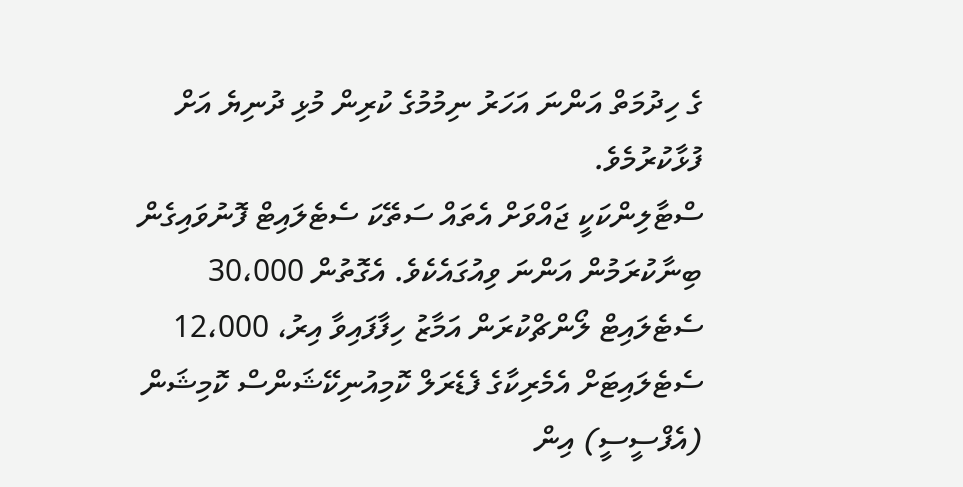ގެ ހިދުމަތް އަންނަ އަހަރު ނިމުމުގެ ކުރިން މުޅި ދުނިޔެ އަށް ފުޅާކުރުމެވެ.
ސްޓާލިންކަކީ ޖައްވަށް އެތައް ސަތޭކަ ސެޓެލައިޓް ފޮނުވައިގެން ބިނާކުރަމުން އަންނަ ވިއުގައެކެވެ. އެގޮތުން 30،000 ސެޓެލައިޓް ލޯންޗްކުރަން އަމާޒު ހިފާފައިވާ އިރު، 12،000 ސެޓެލައިޓަށް އެމެރިކާގެ ފެޑެރަލް ކޮމިއުނިކޭޝަންސް ކޮމިޝަން (އެފްސީސީ) އިން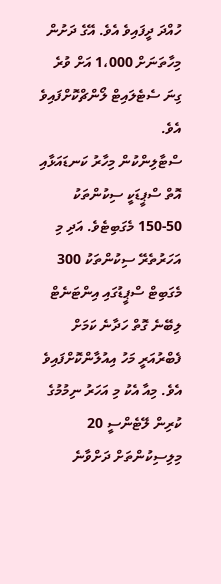ހުއްދަ ދީފައިވެ އެވެ. އޭގެ ދަށުން މިހާތަނަށް 1،000 އަށް ވުރެ ގިނަ ސެޓެލައިޓް ލޯންޗްކޮށްފައިވެ އެވެ.
ސްޓާލިންކުން މިހާރު ކަނޑައަޅާއި އޮތް ސްޕީޑަކީ ސިކުންތަކު 50-150 މެގަބިޓެވެ. އަދި މި އަހަރުތެރޭ ސިކުންތަކު 300 މެގަބިޓް ސްޕީޑުގައި އިންޓަނެޓް ލިބޭނެ ގޮތް ހަދާނެ ކަމަށް ފެބްރުއަރީ މަހު އިއުލާންކޮށްފައިވެ އެވެ. މިއާ އެކު މި އަހަރު ނިމުމުގެ ކުރިން ލޭޓެންސީ 20 މިލިސިކުންތަށް ދަށްވާނެ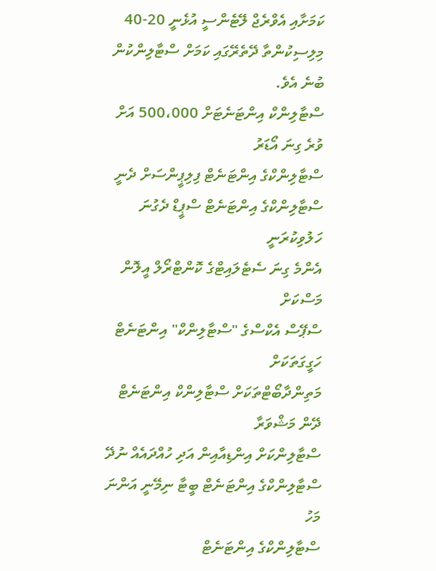ކަމަށާއި އެވްރެޖް ލޭޓެންސީ އުޅެނީ 20-40 މިލިސިކުންތާ ދޭތެރޭގައި ކަމަށް ސްޓާލިންކުން ބުނެ އެވެ.
ސްޓާލިންކް އިންޓަނެޓަށް 500،000 އަށް ވުރެ ގިނަ އޯޑަރު
ސްޓާލިންކްގެ އިންޓަނެޓް ފިލިޕީންސަށް ދެނީ
ސްޓާލިންކްގެ އިންޓަނެޓް ސްޕީޑް ދެގުނަ ހަލުވިކުރަނީ
އެންމެ ގިނަ ސެޓެލައިޓްގެ ކޮންޓްރޯލް އީލޮން މަސްކަށް
ސްޕޭސް އެކްސްގެ "ސްޓާލިންކް" އިންޓަނެޓް ހަގީގަތަކަށް
މަތިންދާބޯޓްތަކަށް ސްޓާލިންކް އިންޓަނެޓް ދޭން މަޝްވަރާ
ސްޓާލިންކަށް އިންޑިއާއިން އަދި ހުއްދައެއް ނުދޭ
ސްޓާލިންކްގެ އިންޓަނެޓް ބީޓާ ނިމޭނީ އަންނަ މަހު
ސްޓާލިންކްގެ އިންޓަނެޓް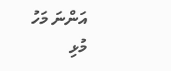އަންނަ މަހު މުޅި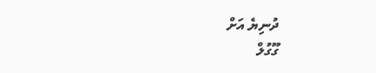ދުނިޔެ އަށް
ގޫގުލް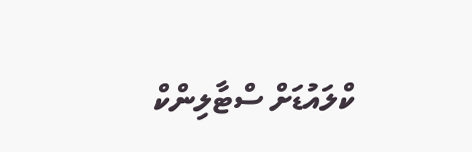ކްލައުޑަށް ސްޓާލިންކް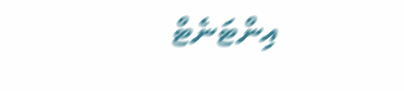އިންޓަނެޓް